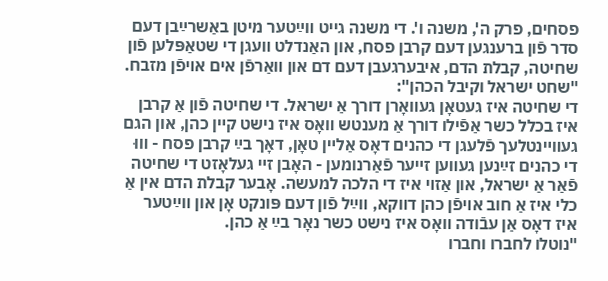פסחים, פרק ה', משנה ו'. די משנה גייט װײַטער מיטן באַשרײַבן דעם סדר פֿון ברענגען דעם קרבן פסח, און האַנדלט װעגן די שטאַפּלען פֿון שחיטה, קבלת הדם, איבערגעבן דעם דם און װאַרפֿן אים אױפֿן מזבח.
"שחט ישראל וקיבל הכהן":
די שחיטה איז געטאָן געװאָרן דורך אַ ישראל. די שחיטה פֿון אַ קרבן איז בכלל כשר אַפֿילו דורך אַ מענטש װאָס איז נישט קײן כהן, און הגם געװײנטלעך פֿלעגן די כהנים דאָס אַלײן טאָן, דאָך בײַ קרבן פסח - װוּ די כהנים זײַנען געװען זײער פֿאַרנומען - האָבן זײ געלאָזט די שחיטה פֿאַר אַ ישראל, און אַזױ איז די הלכה למעשה. אָבער קבלת הדם אין אַ כלי איז אַ חוב אױפֿן כהן דװקא, װײַל פֿון דעם פּונקט אָן און װײַטער איז דאָס אַן עבֿודה װאָס איז נישט כשר נאָר בײַ אַ כהן.
"נוטלו לחברו וחברו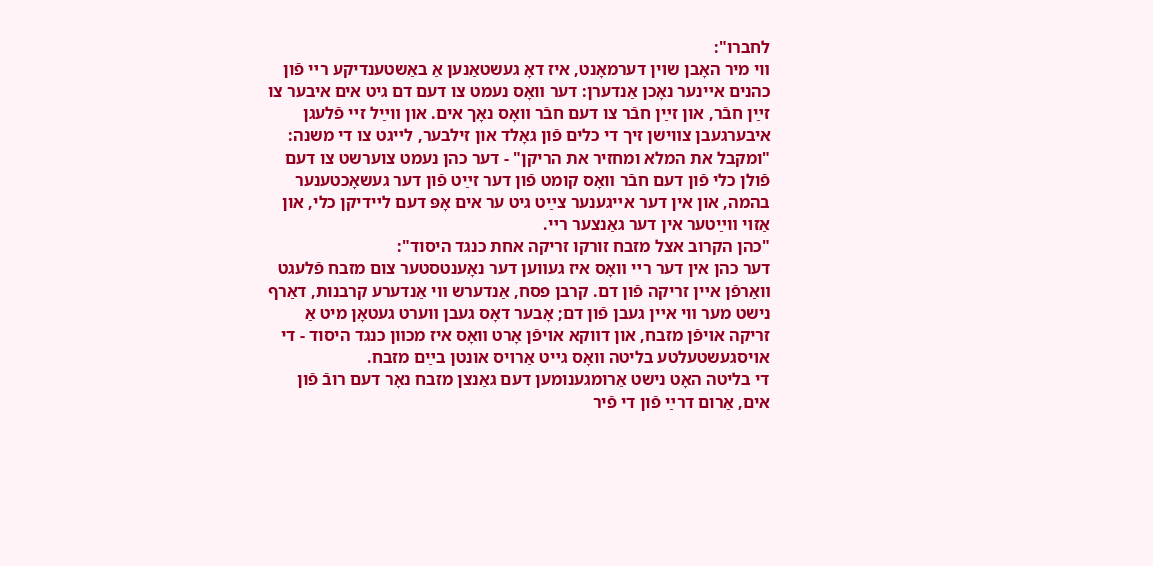לחברו":
װי מיר האָבן שױן דערמאָנט, איז דאָ געשטאַנען אַ באַשטענדיקע רײ פֿון כהנים אײנער נאָכן אַנדערן: דער װאָס נעמט צו דעם דם גיט אים איבער צו זײַן חבֿר, און זײַן חבֿר צו דעם חבֿר װאָס נאָך אים. און װײַל זײ פֿלעגן איבערגעבן צװישן זיך די כלים פֿון גאָלד און זילבער, לײגט צו די משנה: "ומקבל את המלא ומחזיר את הריקן" - דער כהן נעמט צוערשט צו דעם פֿולן כלי פֿון דעם חבֿר װאָס קומט פֿון דער זײַט פֿון דער געשאָכטענער בהמה, און אין דער אײגענער צײַט גיט ער אים אָפּ דעם לײדיקן כלי, און אַזױ װײַטער אין דער גאַנצער רײ.
"כהן הקרוב אצל מזבח זורקו זריקה אחת כנגד היסוד":
דער כהן אין דער רײ װאָס איז געװען דער נאָענטסטער צום מזבח פֿלעגט װאַרפֿן אײן זריקה פֿון דם. קרבן פסח, אַנדערש װי אַנדערע קרבנות, דאַרף נישט מער װי אײן געבן פֿון דם; אָבער דאָס געבן װערט געטאָן מיט אַ זריקה אױפֿן מזבח, און דװקא אױפֿן אָרט װאָס איז מכװן כנגד היסוד - די אױסגעשטעלטע בליטה װאָס גײט אַרױס אונטן בײַם מזבח.
די בליטה האָט נישט אַרומגענומען דעם גאַנצן מזבח נאָר דעם רובֿ פֿון אים, אַרום דרײַ פֿון די פֿיר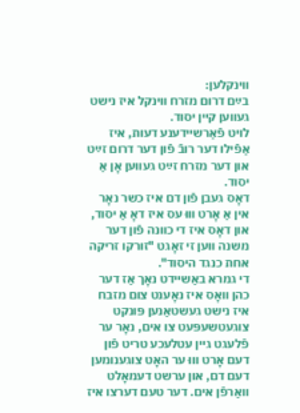װינקלען:
בײַם דרום מזרח װינקל איז נישט געװען קײן יסוד.
לױט פֿאַרשײדענע דעות, איז אַפֿילו דער רובֿ פֿון דער דרום זײַט און דער מזרח זײַט געװען אָן אַ יסוד.
דאָס געבן פֿון דם איז כשר נאָר אין אַ אָרט װוּ עס איז דאָ אַ יסוד, און דאָס איז די כװנה פֿון דער משנה װען זי זאָגט "זורקו זריקה אחת כנגד היסוד".
די גמרא באַשײדט נאָך אַז דער כהן װאָס איז נאָענט צום מזבח איז נישט געשטאַנען פּונקט צוגעטשעפּעט צו אים, נאָר ער פֿלעגט גײן עטלעכע טריט פֿון דעם אָרט װוּ ער האָט צוגענומען דעם דם, און ערשט דעמאָלט װאַרפֿן אים. דער טעם דערצו איז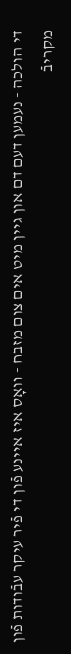די הולכה - נעמען דעם דם און גײן מיט אים צום מזבח - װאָס איז אײנע פֿון די פֿיר עיקר עבֿודות פֿון מקריבֿ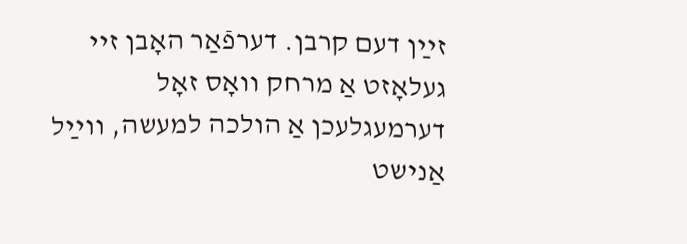זײַן דעם קרבן. דערפֿאַר האָבן זײ געלאָזט אַ מרחק װאָס זאָל דערמעגלעכן אַ הולכה למעשה, װײַל אַנישט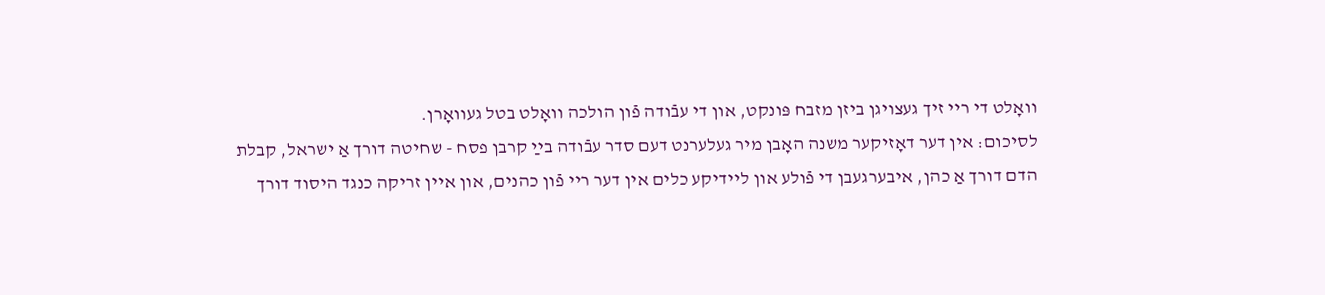װאָלט די רײ זיך געצױגן ביזן מזבח פּונקט, און די עבֿודה פֿון הולכה װאָלט בטל געװאָרן.
לסיכום: אין דער דאָזיקער משנה האָבן מיר געלערנט דעם סדר עבֿודה בײַ קרבן פסח - שחיטה דורך אַ ישראל, קבלת הדם דורך אַ כהן, איבערגעבן די פֿולע און לײדיקע כלים אין דער רײ פֿון כהנים, און אײן זריקה כנגד היסוד דורך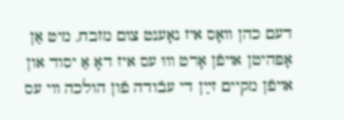דעם כהן װאָס איז נאָענט צום מזבח, מיט אַן אָפּהיטן אױפֿן אָרט װוּ עס איז דאָ אַ יסוד און אױפֿן מקיים זײַן די עבֿודה פֿון הולכה װי עס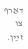דאַרף צו זײַן.